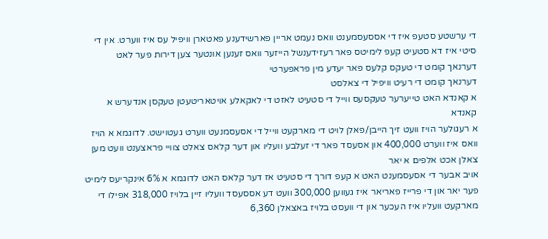די ערשטע סטעפ איז די אססעסמענט וואס נעמט אריין פארשידענע פאטארן וויפיל עס איז ווערט. אין די סיטי איז דא סטעיט קעפ לימיטס פאר רעזידענשל הייזער וואס זענען אונטער צען דירות פער לאט
דערנאך קומט די טעקס קלעס פאר יעדע מין פראפערטי
דערנאך קומט די רעיט וויפיל די צאלסט
א קאנדא האט טייערער טעקסעס ווייל די סטעיט לאזט די לאקאלע אויטאריטעטן טעקסן אנדערש א קאנדא
א רעגולער הויז וועט זיך הייבן/פאלן לויט די מארקעט ווייל די אסעסמנעט ווערט געטוישט. לדוגמא א הויז וואס איז ווערט 400,000 און אסעסד פאר די זעלבע וועליו און דער קלאס צאלט צוויי פראצענט וועט מען צאלן אכט אלפים א יאר
אויב אבער די אסעסמענט האט א קעפ דורך די סטעיט אז דער קלאס האט לדוגמא א 6% אינקריעס לימיט פער יאר און די פרייז פאריאר איז געווען 300,000 וועט דע אססעסד וועליו זיין בלויז 318,000 אפילו די מארקעט וועליו איז העכער און די וועסט בלויז באצאלן 6,360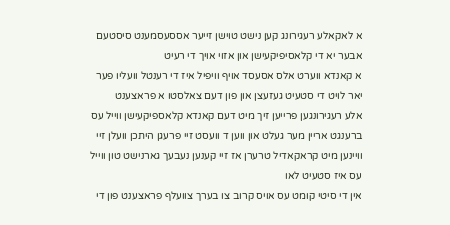א לאקאלע רעגירונג קען נישט טוישן זייער אססעסמענט סיסטעם אבער יא די קלאסיפיקעישן און אזוי אויך די רעיט
א קאנדא ווערט אלס אסעסד אויף וויפיל איז די רענטל וועליו פער יאר לויט די סטעיט געזעצן און פון דעם צאלסטו א פראצענט
אלע רעגירונגען פרייען זיך מיט דעם קאנדא קלאספיקעישן ווייל עס ברענגט אריין מער געלט און ווען ד וועסט זיי פרעגן היתכן וועלן זיי וויינען מיט קראקאדיל טרערן אז זיי קענען נעבעך גארנישט טון ווייל עס איז סטעיט לאו
אין די סיטי קומט עס אויס קרוב צו בערך צוועלף פראצענט פון די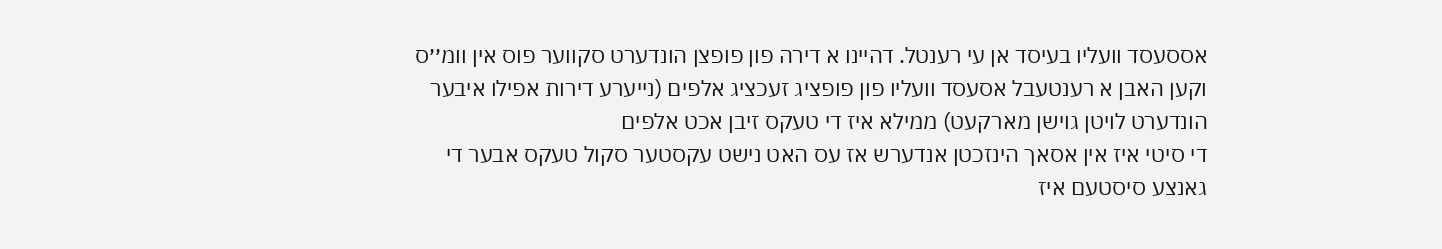אססעסד וועליו בעיסד אן עי רענטל. דהיינו א דירה פון פופצן הונדערט סקווער פוס אין וומ׳׳ס וקען האבן א רענטעבל אסעסד וועליו פון פופציג זעכציג אלפים (נייערע דירות אפילו איבער הונדערט לויטן גוישן מארקעט) ממילא איז די טעקס זיבן אכט אלפים
די סיטי איז אין אסאך הינזכטן אנדערש אז עס האט נישט עקסטער סקול טעקס אבער די גאנצע סיסטעם איז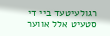רגולעיטעד ביי די סטעיט אלל אווער